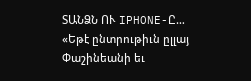ՏԱՆՁՆ ՈՒ IPHONE-Ը…
«Եթէ ընտրութիւն ըլլայ Փաշինեանի եւ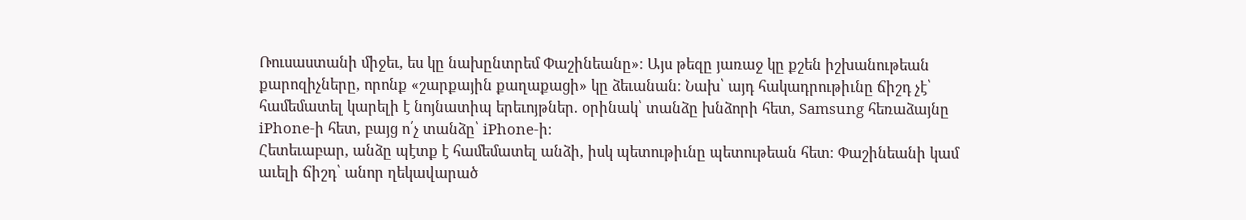Ռուսաստանի միջեւ, ես կը նախընտրեմ Փաշինեանը»։ Այս թեզը յառաջ կը քշեն իշխանութեան քարոզիչները, որոնք «շարքային քաղաքացի» կը ձեւանան։ Նախ՝ այդ հակադրութիւնը ճիշդ չէ՝ համեմատել կարելի է նոյնատիպ երեւոյթներ. օրինակ՝ տանձը խնձորի հետ, Samsung հեռաձայնը iPhone-ի հետ, բայց ո՛չ տանձը՝ iPhone-ի։
Հետեւաբար, անձը պէտք է համեմատել անձի, իսկ պետութիւնը պետութեան հետ։ Փաշինեանի կամ աւելի ճիշդ՝ անոր ղեկավարած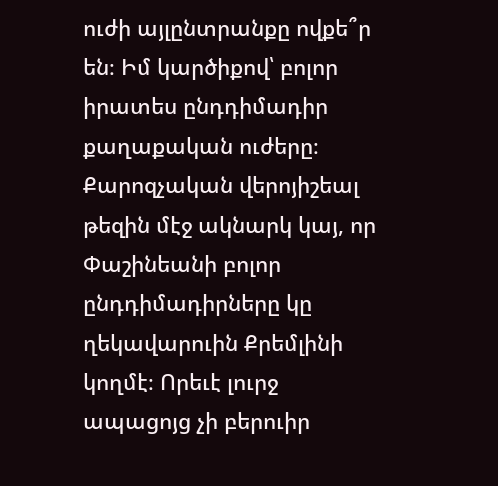ուժի այլընտրանքը ովքե՞ր են։ Իմ կարծիքով՝ բոլոր իրատես ընդդիմադիր քաղաքական ուժերը։ Քարոզչական վերոյիշեալ թեզին մէջ ակնարկ կայ, որ Փաշինեանի բոլոր ընդդիմադիրները կը ղեկավարուին Քրեմլինի կողմէ։ Որեւէ լուրջ ապացոյց չի բերուիր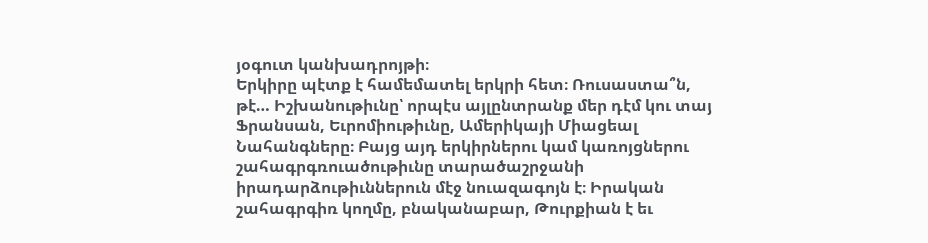յօգուտ կանխադրոյթի։
Երկիրը պէտք է համեմատել երկրի հետ։ Ռուսաստա՞ն, թէ… Իշխանութիւնը՝ որպէս այլընտրանք մեր դէմ կու տայ Ֆրանսան, Եւրոմիութիւնը, Ամերիկայի Միացեալ Նահանգները։ Բայց այդ երկիրներու կամ կառոյցներու շահագրգռուածութիւնը տարածաշրջանի իրադարձութիւններուն մէջ նուազագոյն է։ Իրական շահագրգիռ կողմը, բնականաբար, Թուրքիան է եւ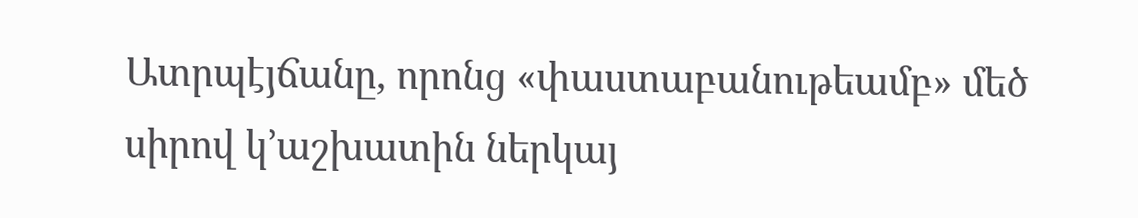Ատրպէյճանը, որոնց «փաստաբանութեամբ» մեծ սիրով կ՚աշխատին ներկայ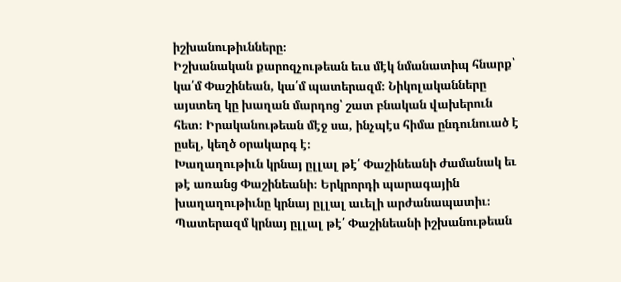իշխանութիւնները։
Իշխանական քարոզչութեան եւս մէկ նմանատիպ հնարք՝ կա՛մ Փաշինեան, կա՛մ պատերազմ։ Նիկոլականները այստեղ կը խաղան մարդոց՝ շատ բնական վախերուն հետ։ Իրականութեան մէջ սա, ինչպէս հիմա ընդունուած է ըսել, կեղծ օրակարգ է։
Խաղաղութիւն կրնայ ըլլալ թէ՛ Փաշինեանի ժամանակ եւ թէ առանց Փաշինեանի։ Երկրորդի պարագային խաղաղութիւնը կրնայ ըլլալ աւելի արժանապատիւ։ Պատերազմ կրնայ ըլլալ թէ՛ Փաշինեանի իշխանութեան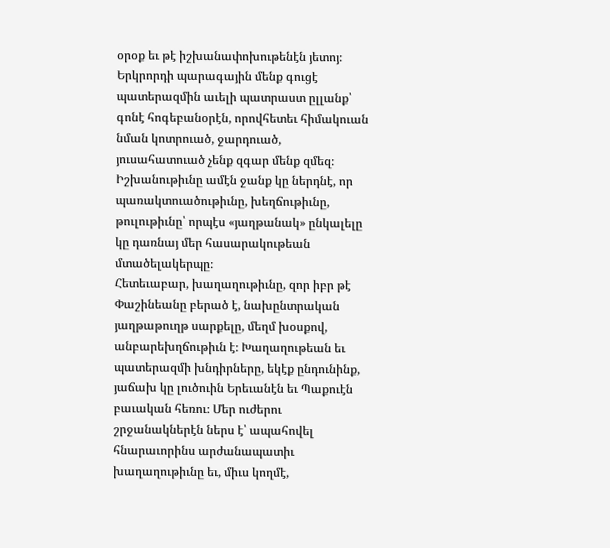օրօք եւ թէ իշխանափոխութենէն յետոյ։ Երկրորդի պարագային մենք գուցէ պատերազմին աւելի պատրաստ ըլլանք՝ գոնէ հոգեբանօրէն, որովհետեւ հիմակուան նման կոտրուած, ջարդուած, յուսահատուած չենք զգար մենք զմեզ։ Իշխանութիւնը ամէն ջանք կը ներդնէ, որ պառակտուածութիւնը, խեղճութիւնը, թուլութիւնը՝ որպէս «յաղթանակ» ընկալելը կը դառնայ մեր հասարակութեան մտածելակերպը։
Հետեւաբար, խաղաղութիւնը, զոր իբր թէ Փաշինեանը բերած է, նախընտրական յաղթաթուղթ սարքելը, մեղմ խօսքով, անբարեխղճութիւն է։ Խաղաղութեան եւ պատերազմի խնդիրները, եկէք ընդունինք, յաճախ կը լուծուին Երեւանէն եւ Պաքուէն բաւական հեռու։ Մեր ուժերու շրջանակներէն ներս է՝ ապահովել հնարաւորինս արժանապատիւ խաղաղութիւնը եւ, միւս կողմէ,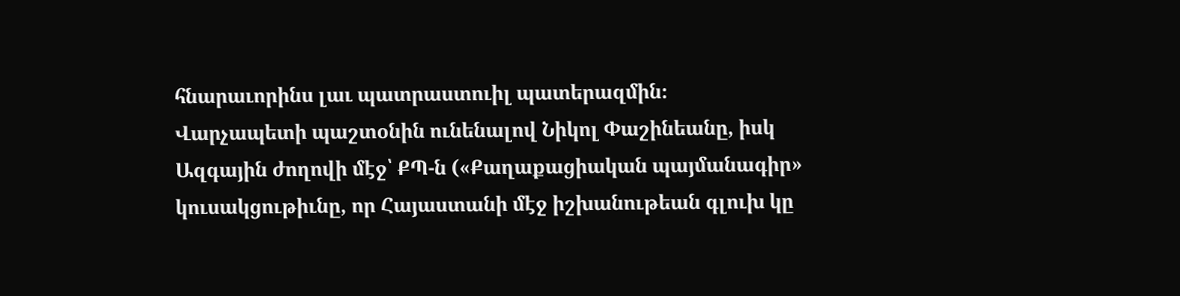հնարաւորինս լաւ պատրաստուիլ պատերազմին։
Վարչապետի պաշտօնին ունենալով Նիկոլ Փաշինեանը, իսկ Ազգային ժողովի մէջ՝ ՔՊ-ն («Քաղաքացիական պայմանագիր» կուսակցութիւնը, որ Հայաստանի մէջ իշխանութեան գլուխ կը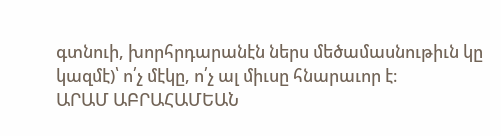գտնուի, խորհրդարանէն ներս մեծամասնութիւն կը կազմէ)՝ ո՛չ մէկը, ո՛չ ալ միւսը հնարաւոր է։
ԱՐԱՄ ԱԲՐԱՀԱՄԵԱՆ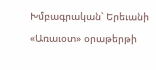Խմբագրական՝ Երեւանի «Առաւօտ» օրաթերթի